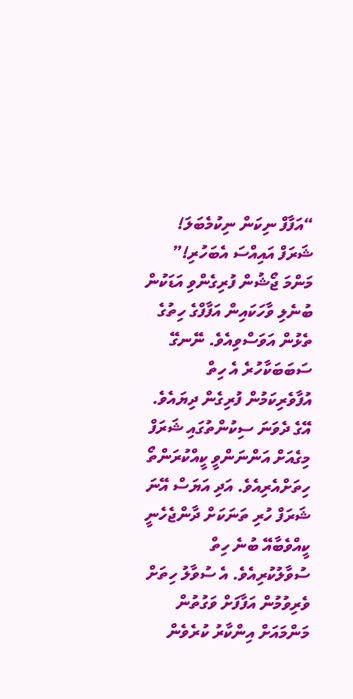“އަފާފް ނިކަން ނިކުމެބަލަ! ޝަރަފް އައިއްސަ އެބަހުރި!” މަންމަ ޖޯޝުން ފުރިގެންވި އަޑަކުން ބުނެލި ވާހަކައިން އަފާފްގެ ހިތުގެ ތެޅުން އަވަސްވިއެވެ. ނޭނގޭ ސަބަބަކާހުރެ އެ ހިތް އުފާވެރިކަމުން ފުރިގެން ދިޔައެވެ. އޭގެ ދެވަނަ ސިކުންތުގައި ޝަރަފް މިގެއަށް އަންނަންވީ ކީއްކުރަންތޯ ހިތަށްއެރިއެވެ. އަދި އަޔަސް އޭނަ ޝަރަފް ހުރި ތަނަކަށް ދާންޖެހެނީ ކީއްވެބާއޭ ބުނެ ހިތް ސުވާލުކުރިއެވެ. އެ ސުވާލު ހިތަށް ވެރިވުމުން އަފާފަށް ވަގުތުން މަންމައަށް އިންކާރު ކުރެވެން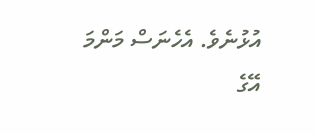އުޅުނެވެ. އެހެނަސް މަންމަ އޭގެ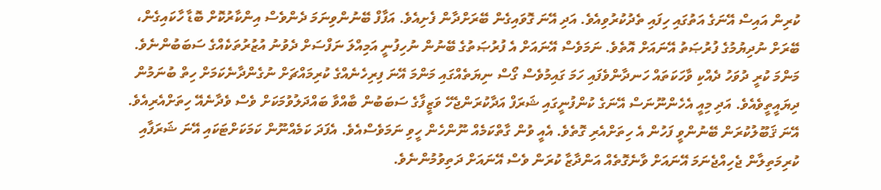ކުރިން އައިސް އޭނަގެ އަތުގައި ހިފައި ތެދުކުރުވިއެވެ. އަދި އޭނަ ގޮވައިގެން ބޭރަށްދާން ފެށިއެވެ. އަފާފް ބޭނުންވިނަމަ ދެންވެސް އިންކާރުކޮށް ބޮޑާ ހާކައިގެން، ބޭރަށް ނުދިޔުމުގެ ފުރުޞަތު އޭނައަށް އޮތެވެ. ނަމަވެސް އޭނައަށް އެ ފުރުޞަތުގެ ބޭނުން ނުހިފުނީ އަމިއްލަ ނަފްސަށް ދެވުނު އުޒުރުތަކެއްގެ ސަބަބުންނެވެ. މަންމަ ކުރީ ދުވަހު ދެއްކި ވާހަކަތައް ހަނދާންވެފައި ހަމަ ގައިމުވެސް ގޯސް ނިޔަތެއްގައި މަންމަ އޭނަ ފިރިހެނެއްގެ ކުރިމައްޗަށް ނުގެންދާނެކަމަށް ހިތް ބުނަމުން ދިޔައީތީވެއެވެ. އަދި މިއީ އެހެންނޫނަސް އޭނަގެ ކުންފުނީގައި ޝަރަފް އަދާކުރަންޖެހޭ ވަޒީފާގެ ސަބަބުން ބާއްވާ ބައްދަލުވުމަކަށް ވެސް ވެދާނެއޭ ހިތަށްއެރިއެވެ. އޭނަ ޤަބޫލުކުރަން ބޭނުންވީ ފަހުން އެ ހިތަށްއެރި ގޮތެވެ. އެއީ ވުން ގާތްކަމެއް ނޫންހެން ހީވި ނަމަވެސްއެވެ. އެފަދަ ކަމެއްނޫން ކަމަކަށްޓަކައި އޭނަ ޝަރަފާއި ކުރިމަތިލާން ޖެހިއްޖެނަމަ އޭނައަށް ވާނެގޮތެއް އަންދާޒާ ކުރަން ވެސް އޭނައަށް ދަތިވުމުންނެވެ.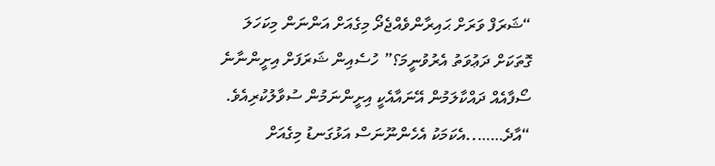“ޝަރަފް ވަރަށް ޙައިރާންވެއްޖެދޯ މިގެއަށް އަންނަން މިކަހަލަ ގޮތަކަށް ދަޢުވަތު އެރުވުނީމަ؟” ހުސެއިން ޝަރަފަށް އިށީންނާނެ ސޯފާއެއް ދައްކާލަމުން އޭނައާއެކީ އިށީންނަމުން ސުވާލުކުރިއެވެ.
“އާދެ……..އެކަމަކު އެހެންނޫނަސް އަޅުގަނޑު މިގެއަށް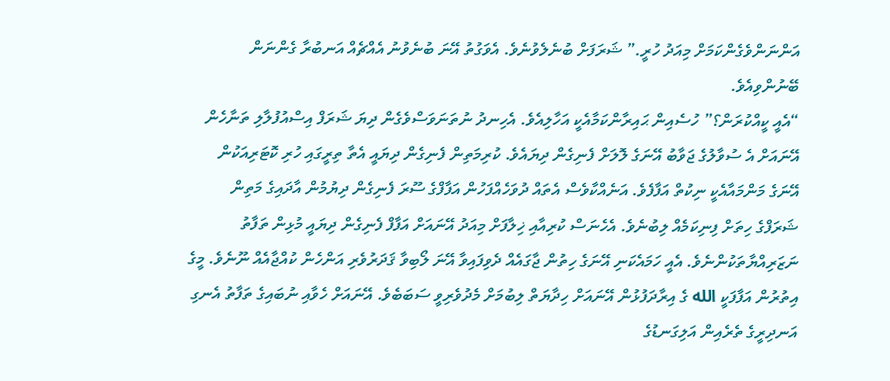އަންނަންވެގެންކަމަށް މިއަދު ހުރީ.” ޝަރަފަށް ބުނެލެވުނެވެ. އެވަގުތު އޭނަ ބުނެވުނު އެއްޗެއް އަނބުރާ ގެންނަން ބޭނުންވިއެވެ.
“އެއީ ކީއްކުރަން؟” ހުސެއިން ޙައިރާންކަމާއެކީ އަހާލިއެވެ. އެހިނދު ނުތަނަވަސްވެގެން ދިޔަ ޝަރަފް އިސްއުފުލާލި ތަނާހެން އޭނައަށް އެ ސުވާލުގެ ޖަވާބު އޭނަގެ ލޮލަށް ފެނިގެން ދިޔައެވެ. ކުރިމަތިން ފެނިގެން ދިޔައީ އެތާ ތިރީގައި ހުރި ކޮޓަރިއަކުން އޭނަގެ މަންމައާއެކީ ނިކުތް އަފާފެވެ. އަނެއްކާވެސް އެތައް ދުވަހެއްފަހުން އަފާފްގެ ސޫރަ ފެނިގެން ދިޔުމުން އާދައިގެ މަތިން ޝަރަފްގެ ހިތަށް ފިނިކަމެއް ލިބުނެވެ. އެހެނަސް ކުރިއާއި ޚިލާފަށް މިއަދު އޭނައަށް އަފާފް ފެނިގެން ދިޔައީ މުޅިން ތަފާތު ނަޒަރިއްޔާތަކުންނެވެ. އެއީ ހަމައެކަނި އޭނަގެ ހިތުން ޖާގައެއް ދެވިފައިވާ އޭނަ ލޯބިވާ ޤަދަރުވެރި އަންހެން ކުއްޖާއެއް ނޫނެވެ. މީގެ އިތުރުން އަފާފަކީ الله ގެ އިރާދަފުޅުން އޭނައަށް ހިދާޔަތް ލިބުމަށް މެދުވެރިވީ ސަބަބެވެ. އޭނައަށް ހެވާއި ނުބައިގެ ތަފާތު އެނގި އަނދިރީގެ ތެރެއިން އަލިގަނޑުގެ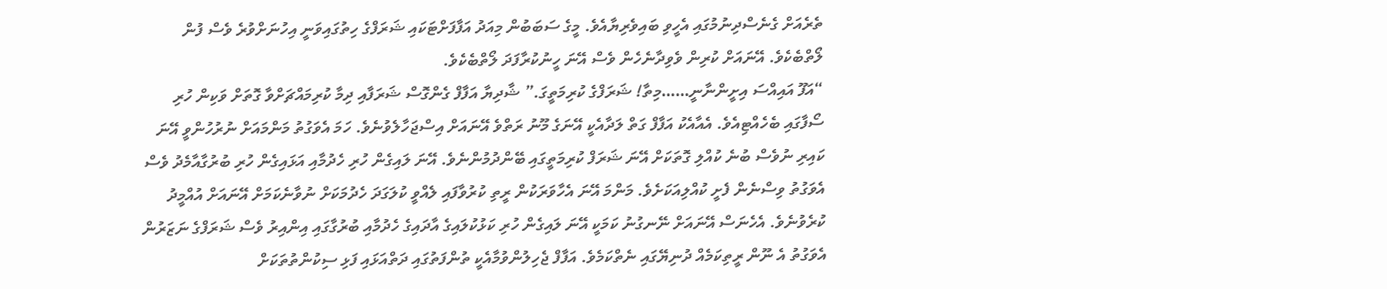ތެރެއަށް ގެނެސްދިނުމުގައި އެހީވި ބައިވެރިޔާއެވެ. މީގެ ސަބަބުން މިއަދު އަފާފަށްޓަކައި ޝަރަފްގެ ހިތުގައިވަނީ އިހުނަށްވުރެ ވެސް ފުން ލޯތްބެކެވެ. އޭނައަށް ކުރިން ވެވިދާނެހެން ވެސް އޭނަ ހީނުކުރާފަދަ ލޯތްބެކެވެ.
“އަފޫ އައިއްސަ އިށީންނާނީ……މިތާ! ޝަރަފްގެ ކުރިމަތީގަ.” ޝާދިޔާ އަފާފް ގެންގޮސް ޝަރަފާއި ދިމާ ކުރިމައްޗަށްވާ ގޮތަށް ވަކިން ހުރި ސޯފާގައި ބެހެއްޓިއެވެ. އެއާއެކު އަފާފް ގަތް ލަދާއެކީ އޭނަގެ މޫނު ރަތްވެ އޭނައަށް އިސްޖަހާލެވުނެވެ. ހަމަ އެވަގުތު މަންމައަށް ނުރުހުންވީ އޭނަ ކައިރި ނުވެސް ބުނެ ކުއްލި ގޮތަކަށް އޭނަ ޝަރަފް ކުރިމަތީގައި ބޭންދުމުންނެވެ. އޭނަ ލައިގެން ހުރި ހެދުމާއި އަޅައިގެން ހުރި ބުރުގާއާމެދު ވެސް އެވަގުތު ވިސްނެން ފެށީ ކުއްލިއަކަށެވެ. މަންމަ އޭނަ އެހާވަރަކުން ރީތި ކުރުވާފައި ލެއްވީ ކުލަގަދަ ހެދުމަކަށް ނުވާނެކަމަށް އޭނައަށް އުއްމީދު ކުރެވުނެވެ. އެހެނަސް އޭނައަށް ނޭނގުނު ކަމަކީ އޭނަ ލައިގެން ހުރި ކަޅުކުލައިގެ އާދައިގެ ހެދުމާއި ބުރުގާގައި އިންއިރު ވެސް ޝަރަފްގެ ނަޒަރުން އެވަގުތު އެ ނޫން ރީތިކަމެއް ދުނިޔޭގައި ނެތްކަމެވެ. އަފާފް ޖެހިލުންވުމާއެކީ ތުންފަތުގައި ދަތްއަޅައި ފަޅި ސިކުންތުތަކަށް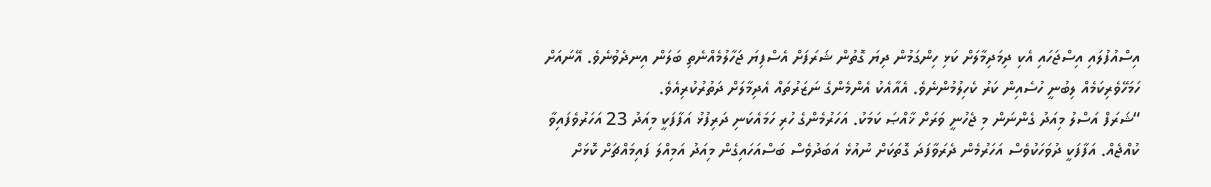އިސްއުފުލައި އިސްޖަހައި އެކި ދިމަދިމާލަށް ކަޅި ހިންގަމުން ދިޔަ ގޮތުން ޝަރަފަށް އެސްފިޔަ ޖަހާލުމެއްނެތި ބަލަން އިނދެވުނެވެ. އޭނައަށް ހަމަހޭވެރިކަމެއް ލިބުނީ ހުސެއިން ކަރު ކެހިލުމުންނެވެ. އެއާއެކު އެންމެންގެ ނަޒަރުތައް އެދިމާލަށް ދަތުރުކުރިއެވެ.
“ޝަރަފް އަސްލު މިއަދު ގެންނަން މި ޖެހުނީ ވަރަށް ޚާއްޞަ ކަމަކު. އަހަރުމެންގެ ހުރި ހަމައެކަނި ދަރިފުޅު އަފާފަކީ މިއަދު 23 އަހަރުވެފައިވާ ކުއްޖެއް. އަފާފަކީ ދުވަހަކުވެސް އަހަރުމެން ދެރަވާފަދަ ގޮތަކަށް ނުއުޅެ އަބަދުވެސް ބަސްއަހައިގެން މިއަދު އަމިއްލަ ފައިމައްޗަށް ކޮޅަށް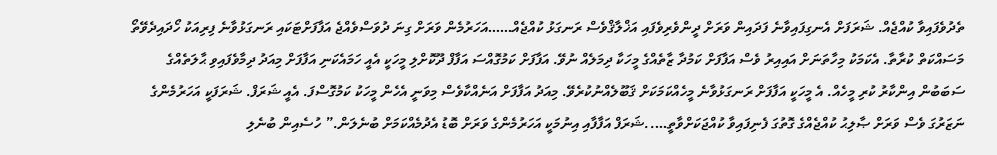ތެދުވެފައިވާ ކުއްޖެއް. ޝަރަފަށް އެނގިފައިވާނެ ފަދައިން ވަރަށް ދީންވެރިވެފައި އަޚްލާޤްވެސް ރަނގަޅު ކުއްޖެއް……އަހަރުމެން ވަރަށް ގިނަ ދުވަސްވެއްޖެ އަފާފަށްޓަކައި ރަނގަޅުވާނެ ފިރިއަކު ހޯދައިދެވޭތޯ މަސައްކަތް ކުރާތާ. އެކަމަކު މިހާތަނަށް އައިއިރު ވެސް އަފާފަށް ކަމުދާ ޒާތެއްގެ މީހަކާ ދިމަލެއް ނުވޭ. އަފާފަށް ކަމުގޮއްސަ އަފާފް ދޫކޮށްލި މީހަކީ އެއީ ހަމައެކަނި އަފާފަށް މިއަދު ދިމާވެފައިވި ޙާލަތެއްގެ ސަބަބުން އިންކާރު ކުރި މީހެއް. އެ މީހަކީ އަފާފަށް ރަނގަޅުވާނެ މީހެއްކަމަކަށް ޤަބޫލެއްނުކުރެވޭ. މިއަދު އަފާފަށް އަނެއްކާވެސް މިވަނީ އެހެން މީހަކު ކަމުގޮސްފަ. އެއީ ޝަރަފް. ޝަރަފަކީ އަހަރުމެންގެ ނަޒަރުގަ ވެސް ވަރަށް ޞާލިޙު ކުއްޖެއްގެ ގޮތުގަ ފެނިފައިވާ ކުއްޖަކަށްވާތީ…..ޝަރަފް އަފާފާއި އިނުމަކީ އަހަރުމެންގެ ވަރަށް ބޮޑު އެދުމެއްކަމަށް ބުނެލަން.” ހުސެއިން ބުނެލި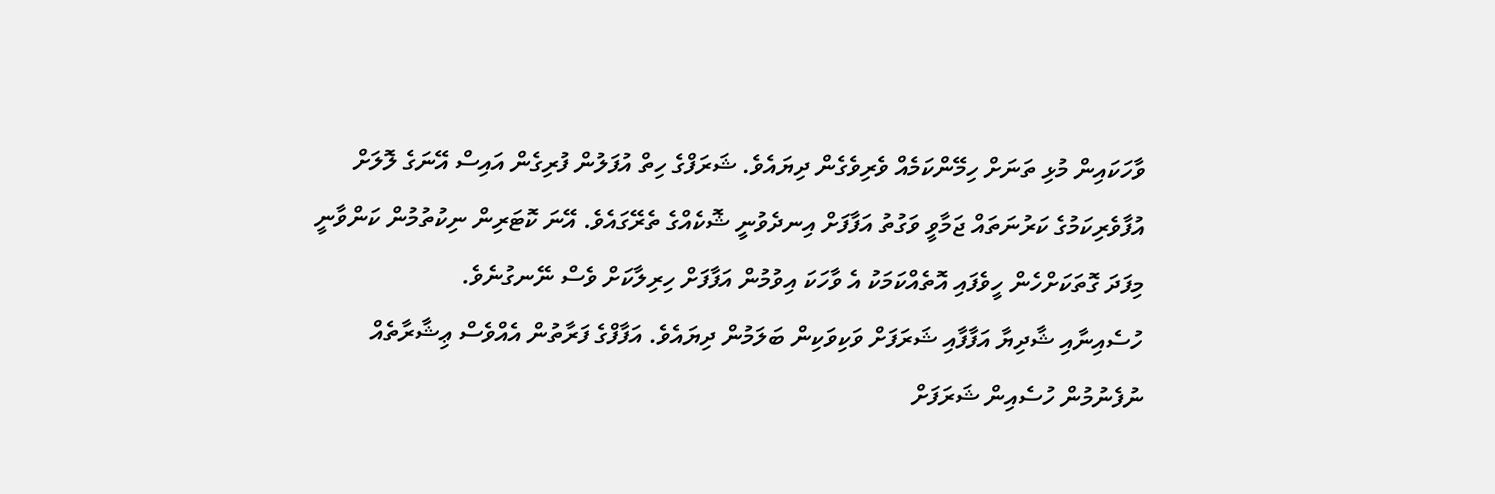ވާހަކައިން މުޅި ތަނަށް ހިމޭންކަމެއް ވެރިވެގެން ދިޔައެވެ. ޝަރަފްގެ ހިތް އުފަލުން ފުރިގެން އައިސް އޭނަގެ ލޮލަށް އުފާވެރިކަމުގެ ކަރުނަތައް ޖަމާވީ ވަގުތު އަފާފަށް އިނދެވުނީ ޝޮކެއްގެ ތެރޭގައެވެ. އޭނަ ކޮޓަރިން ނިކުތުމުން ކަންވާނީ މިފަދަ ގޮތަކަށްހެން ހީވެފައި އޮތެއްކަމަކު އެ ވާހަކަ އިވުމުން އަފާފަށް ހިރިލާކަށް ވެސް ނޭނގުނެވެ.
ހުސެއިނާއި ޝާދިޔާ އަފާފާއި ޝަރަފަށް ވަކިވަކިން ބަލަމުން ދިޔައެވެ. އަފާފްގެ ފަރާތުން އެއްވެސް ޢިޝާރާތެއް ނުފެނުމުން ހުސެއިން ޝަރަފަށް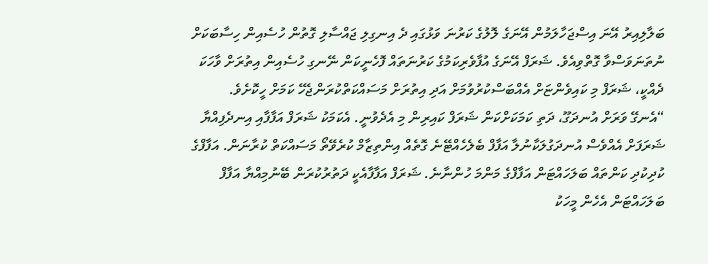ބަލާލިއިރު އޭނަ އިސްޖަހާލަމުން އޭނަގެ ލޮލުގެ ކަރުނަ ވަޅުގައި ދެ އިނގިލި ޖައްސާލި ގޮތުން ހުސެއިން ހިސާބަކަށް ނުތަނަވަސްވާ ގޮތްވިއެވެ. ޝަރަފް އޭނަގެ އުފާވެރިކަމުގެ ކަރުނަތައް ފޮހެނީކަން ނޭނގި ހުސެއިން އިތުރަށް ވާހަކަ ދެއްކީ، ޝަރަފް މި ކައިވެންޏަށް އެއްބަސްކުރުވުމަށް އަދި އިތުރަށް މަސައްކަތްކުރަންޖެހޭ ކަމަށް ހީކޮށެވެ.
“އެނގޭ ވަރަށް އުނދަގޫ، ދަތި ކަމަކަށްކަން ޝަރަފް ކައިރިން މި އެދެވުނީ. އެކަމަކު ޝަރަފް އަފާފާއި އިނދެފިއްޔާ ޝަރަފަށް އެއްވެސް އުނދަގުލަކާނުލާ އަފާފް ބެލެހެއްޓޭނެ ގޮތެއް އިންތިޒާމް ކުރެވޭތޯ މަސައްކަތް ކުރާނަން. އަފާފްގެ ކުދިކުދި ކަންތައް ބަލަހައްޓަން އަފާފްގެ މަންމަ ހުންނާނެ. ޝަރަފް އަފާފާއެކީ ދަތުރުކުރަން ބޭނުމިއްޔާ އަފާފް ބަލަހައްޓަން އެހެން މީހަކު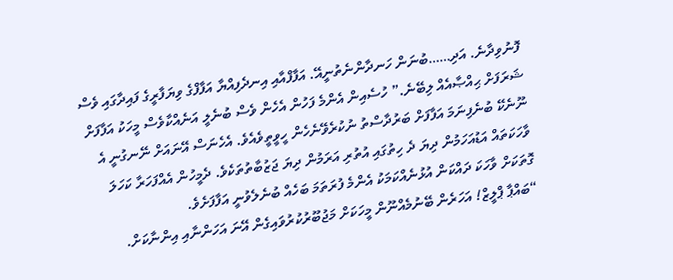ފޮނުވިދާނެ. އަދި……ބުނަން ހަނދާންނެތުނީއޭ. އަފާފްއާއި އިނދެފިއްޔާ އަފާފްގެ ވިޔަފާރީގެ ފައިދާގައި ވެސް ޝަރަފަށް ޙިއްޞާއެއް ލިބޭނެ.” ހުސެއިން އެންމެ ފަހުން އެހެން ވެސް ބުނެލީ އަނެއްކާވެސް މީހަކު އަފާފަށް ނޫނެކޭ ބުނެފިނަމަ އަފާފަށް ބަރުދާސްތު ނުކުރެވޭނެހެން ހީވީތީވެއެވެ. އެހެނަސް އޭނައަށް ނޭނގުނީ އެ ވާހަކަތައް އަޑުއަހަމުން ދިޔަ ދެ ހިތުގައި އުތުރި އަރަމުން ދިޔަ ޖަޒުބާތުތަކެވެ. ދެމީހުން އެއްފަހަރާ ކަހަލަ ގޮތަކަށް ވާހަކަ ދައްކަން އުޅުނެއްކަމަކު އެންމެ ފުރަތަމަ ބަހެއް ބުނެލެވުނީ އަފާފަށެވެ.
“ބައްޕާ ޕްލީޒް! އަހަރެން ބޭނުމެއްނޫން މީހަކަށް މަޖުބޫރުކުރުވައިގެން އޭނަ އަހަންނާއި އިންނާކަށް.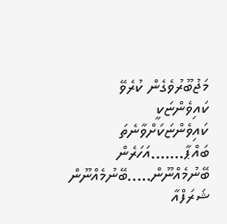މަޖުބޫރުވެގެން ކުރެވޭ ކައިވެންޏަކީ ކައިވެންޏަކަށްވާނެތަ ބައްޕާ…….އަހަރެން ބޭނުމެއްނޫން…..ބޭނުމެއްނޫން ޝަރަފްއާ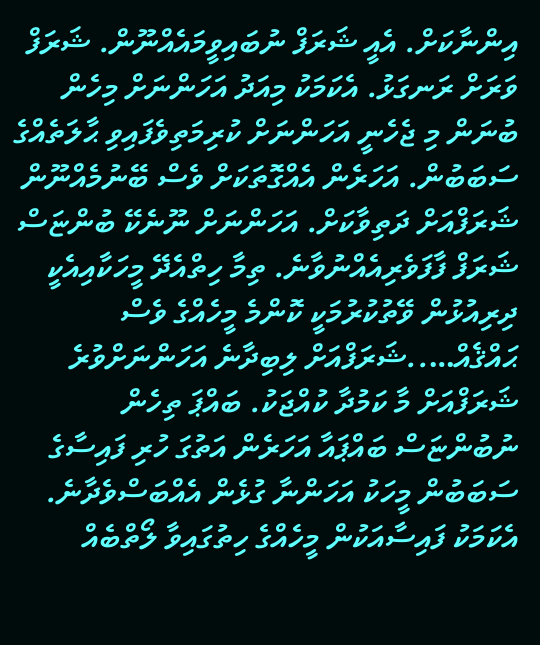އިންނާކަށް. އެއީ ޝަރަފް ނުބައިވީމައެއްނޫން. ޝަރަފް ވަރަށް ރަނގަޅު. އެކަމަކު މިއަދު އަހަންނަށް މިހެން ބުނަން މި ޖެހެނީ އަހަންނަށް ކުރިމަތިވެފައިވި ޙާލަތެއްގެ ސަބަބުން. އަހަރެން އެއްގޮތަކަށް ވެސް ބޭނުމެއްނޫން ޝަރަފްއަށް ދަތިވާކަށް. އަހަންނަށް ނޫނެކޭ ބުންޏަސް ޝަރަފް ފާފަވެރިއެއްނުވާނެ. ތިމާ ހިތްއެދޭ މީހަކާއިއެކީ ދިރިއުޅުން ވޭތުކުރުމަކީ ކޮންމެ މީހެއްގެ ވެސް ޙައްޤެއް…..ޝަރަފްއަށް ލިބިދާނެ އަހަންނަށްވުރެ ޝަރަފްއަށް މާ ކަމުދާ ކުއްޖަކު. ބައްޕަ ތިހެން ނުބުންޏަސް ބައްޕައާ އަހަރެން އަތުގަ ހުރި ފައިސާގެ ސަބަބުން މީހަކު އަހަންނާ ގުޅެން އެއްބަސްވެދާނެ. އެކަމަކު ފައިސާއަކުން މީހެއްގެ ހިތުގައިވާ ލޯތްބެއް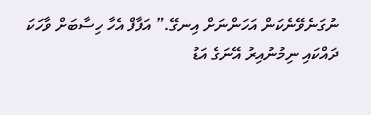ނުގަނެވޭނެކަން އަހަންނަށް އިނގޭ.” އަފާފް އެހާ ހިސާބަށް ވާހަކަ ދައްކައި ނިމުނުއިރު އޭނަގެ އަޑު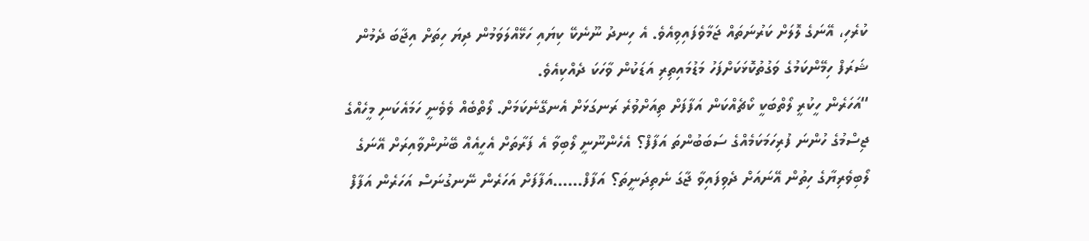ކުރެހި، އޭނަގެ ލޮލަށް ކަރުނަތައް ޖަމާވެފައިވިއެވެ. އެ ހިނދު ނޫނެކޭ ކިޔައި ހަޅޭއްލަވަމުން ދިޔަ ހިތަށް އިޖާބަ ދެމުން ޝަރަފް ހިމޭންކަމުގެ ވަގުތުކޮޅަކަށްފަހު މަޑުމައިތިރި އަޑަކުން ވާހަކަ ދެއްކިއެވެ.
“އަހަރެން ހީކުރީ ލޯތްބަކީ ކޯޗެއްކަން އަފާފަށް ތިއަށްވުރެ ރަނގަޅަށް އެނގޭނެކަމަށް. ލޯތްބެއް ވެވެނީ ހަމައެކަނި މީހެއްގެ ޖިސްމުގެ ހުންނަ ފުރިހަމަކަމެއްގެ ސަބަބުންތަ އަފާފް؟ އެހެންނޫނީ ލޯބިވާ އެ ފަރާތަށް އެހީއެއް ބޭނުންވާއިރަށް އޭނަގެ ލޯބިވެރިޔާގެ ހިތުން އޭނައަށް ދެވިފައިވާ ޖާގަ ނެތިދަނީތަ؟ އަފާފް……އަފާފަށް އަހަރެން ނޭނގުނަސް އަހަރެން އަފާފް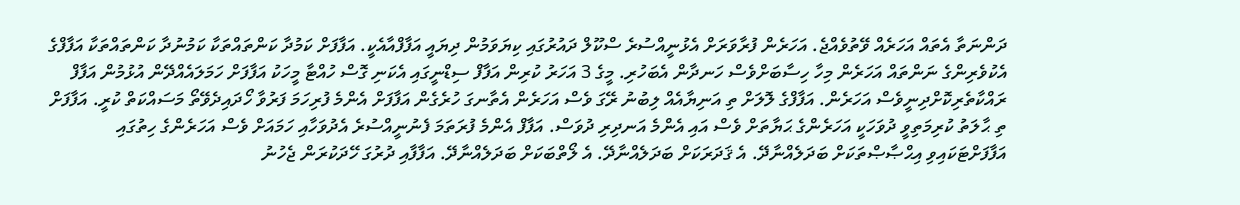ދަންނަތާ އެތައް އަހަރެއް ވޭތުވެއްޖެ. އަހަރެން ފުރާވަރަށް އެޅުނީއްސުރެ ސްކޫލް ދައުރުގައި ކިޔަވަމުން ދިޔައީ އަފާފްއާއެކީ. އަފާފަށް ކަމުދާ ކަންތައްތަކާ ކަމުނުދާ ކަންތައްތަކާ އަފާފްގެ އެކުވެރިންގެ ނަންތައް އަހަރެން މިހާ ހިސާބަށްވެސް ހަނދާން އެބަހުރި. މީގެ 3 އަހަރު ކުރިން އަފާފް ސިޑްނީގައި އެކަނި ގޮސް ހުއްޓާ މީހަކު އަފާފަށް ހަމަލައެއްދޭން އުޅުމުން އަފާފް ރައްކާތެރިކޮށްދިނީވެސް އަހަރެން. އަފާފްގެ ލޮލަށް ތި އަނިޔާއެއް ލިބުނު ރޭގަ ވެސް އަހަރެން އެތާނގަ ހުރެގެން އަފާފަށް އެންމެ ފުރިހަމަ ފަރުވާ ހޯދައިދެވޭތޯ މަސައްކަތް ކުރީ. އަފާފަށް ތި ޙާލަތު ކުރިމަތިވީ ދުވަހަކީ އަހަރެންގެ ޙަޔާތަށް ވެސް އައި އެންމެ އަނދިރި ދުވަސް. އަފާފް އެންމެ ފުރަތަމަ ފެނުނީއްސުރެ އެދުވަހާއި ހަމައަށް ވެސް އަހަރެންގެ ހިތުގައި އަފާފަށްޓަކައިވި އިޙްޞާޞްތަކަށް ބަދަލެއްނާދޭ. އެ ޤަދަރަކަށް ބަދަލެއްނާދޭ. އެ ލޯތްބަކަށް ބަދަލެއްނާދޭ. އަފާފާއި ދުރުގަ ހޭދަކުރަން ޖެހުނު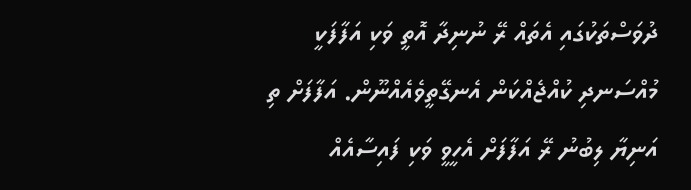ދުވަސްތަކުގައި އެތައް ރޭ ނުނިދާ އޮތީ ވަކި އަފާފަކީ މުއްސަނދި ކުއްޖެއްކަން އެނގޭތީވެއެއްނޫން. އަފާފަށް ތި އަނިޔާ ލިބުނު ރޭ އަފާފަށް އެހީވީ ވަކި ފައިސާއެއް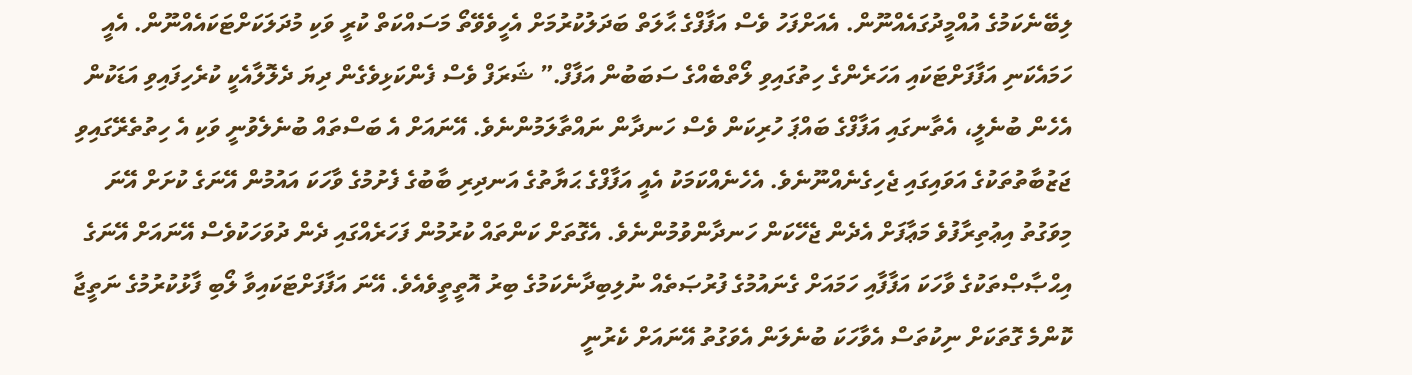ލިބޭނެކަމުގެ އުއްމީދުގައެއްނޫން. އެއަށްފަހު ވެސް އަފާފްގެ ޙާލަތް ބަދަލުކުރުމަށް އެހީވެވޭތޯ މަސައްކަތް ކުރީ ވަކި މުދަލަކަށްޓަކައެއްނޫން. އެއީ ހަމައެކަނި އަފާފަށްޓަކައި އަހަރެންގެ ހިތުގައިވި ލޯތްބެއްގެ ސަބަބުން އަފާފް.” ޝަރަފް ވެސް ފެންކަޅިވެގެން ދިޔަ ދެލޮލާއެކީ ކުރެހިފައިވި އަޑަކުން އެހެން ބުނެލީ، އެތާނގައި އަފާފްގެ ބައްޕަ ހުރިކަން ވެސް ހަނދާން ނައްތާލަމުންނެވެ. އޭނައަށް އެ ބަސްތައް ބުނެލެވުނީ ވަކި އެ ހިތުތެރޭގައިވި ޖަޒުބާތުތަކުގެ އަވައިގައި ޖެހިގެނެއްނޫނެވެ. އެހެނެއްކަމަކު އެއީ އަފާފްގެ ޙަޔާތުގެ އަނދިރި ބާބުގެ ފެށުމުގެ ވާހަކަ އައުމުން އޭނަގެ ކުށަށް އޭނަ މިވަގުތު އިޢުތިރާފުވެ މަޢާފަށް އެދެން ޖެހޭކަން ހަނދާންވުމުންނެވެ. އެގޮތަށް ކަންތައް ކުރުމުން ފަހަރެއްގައި ދެން ދުވަހަކުވެސް އޭނައަށް އޭނަގެ އިޙްޞާޞްތަކުގެ ވާހަކަ އަފާފާއި ހަމައަށް ގެނައުމުގެ ފުރުޞަތެއް ނުލިބިދާނެކަމުގެ ބިރު އޮތީތީވެއެވެ. އޭނަ އަފާފަށްޓަކައިވާ ލޯބި ފާޅުކުރުމުގެ ނަތީޖާ ކޮންމެ ގޮތަކަށް ނިކުތަސް އެވާހަކަ ބުނެލަން އެވަގުތު އޭނައަށް ކެރުނީ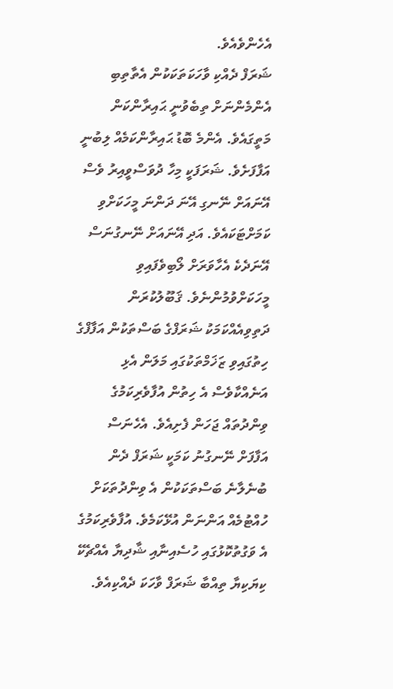އެހެންވެއެވެ.
ޝަރަފް ދެއްކި ވާހަކަތަކަކުން އެތާތިބި އެންމެންނަށް ތިބެވުނީ ޙައިރާންކަން މަތީގައެވެ. އެންމެ ބޮޑު ޙައިރާންކަމެއް ލިބުނީ އަފާފަށެވެ. ޝަރަފަކީ މިހާ ދުވަސްވީއިރު ވެސް އޭނައަށް ނޭނގި އޭނަ ދަންނަ މީހަކަށްވި ކަމަށްޓަކައެވެ. އަދި އޭނައަށް ނޭނގުނަސް އޭނަދެކެ އެހާވަރަށް ލޯބިވެފައިވި މީހަކަށްވުމުންނެވެ. ޤަބޫލުކުރަން ދަތިވިއެއްކަމަކު ޝަރަފްގެ ބަސްތަކުން އަފާފްގެ ހިތުގައިވި ޒަޚަމްތަކުގައި މަލަން އެޅި އަނެއްކާވެސް އެ ހިތުން އުފާވެރިކަމުގެ ވިންދުތައް ޖަހަން ފެށިއެވެ. އެހެނަސް އަފާފަށް ނޭނގުނު ކަމަކީ ޝަރަފް ދެން ބުނެލާނެ ބަސްތަކަކުން އެ ވިންދުތަކަށް ހުއްޓުމެއް އަންނަން އުޅޭކަމެވެ. އުފާވެރިކަމުގެ އެ ވަގުތުކޮޅުގައި ހުސެއިނާއި ޝާދިޔާ އެއްޗެކޭ ކިޔަކިޔާ ތިއްބާ ޝަރަފް ވާހަކަ ދެއްކިއެވެ.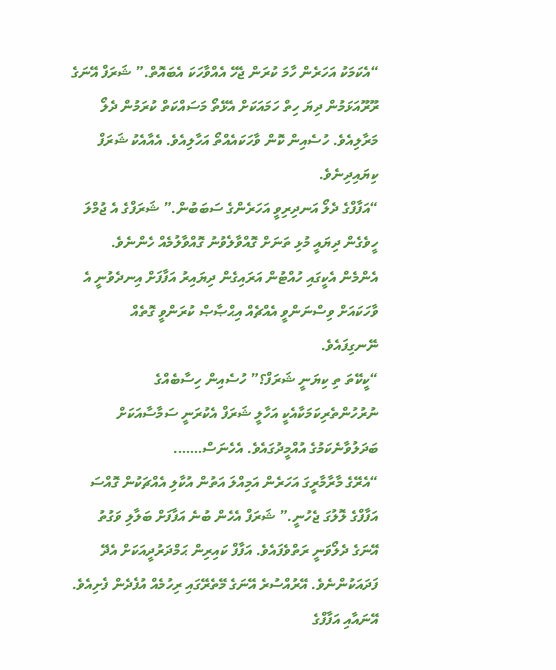“އެކަމަކު އަހަރެން ހާމަ ކުރަން ޖެހޭ އެއްވާހަކަ އެބައޮތް.” ޝަރަފް އޭނަގެ ރޫރޫއަޅަމުން ދިޔަ ހިތް ހަމައަކަށް އެޅޭތޯ މަސައްކަތް ކުރަމުން ދެލޯ މަރާލިއެވެ. ހުސެއިން ކޮން ވާހަކައެއްތޯ އަހާލިއެވެ. އެއާއެކު ޝަރަފް ކިޔައިދިނެވެ.
“އަފާފްގެ ދެލޯ އަނދިރިވީ އަހަރެންގެ ސަބަބުން.” ޝަރަފްގެ އެ ޖުމްލަ ހީވެގެން ދިޔައީ މުޅި ތަނަށް ގޮއްވާލެވުނު ގޮއްވާލުމެއް ހެންނެވެ. އެންމެން އެކީގައި ހުއްޓުން އަރައިގެން ދިޔައިރު އަފާފަށް އިނދެވުނީ އެ ވާހަކައަށް ވިސްނަންވީ އެއްޗެއް އިޙްޞާޞް ކުރަންވީ ގޮތެއް ނޭނގިފައެވެ.
“ކީކޭތަ ތި ކިޔަނީ ޝަރަފް؟” ހުސެއިން ހިސާބެއްގެ ނުރުހުންތެރިކަމަކާއެކީ އަހާލީ ޝަރަފް އެކުރަނީ ސަމާސާއަކަށް ބަދަލުވާނެކަމުގެ އުއްމީދުގައެވެ. އެހެނަސް…….
“އެރޭގެ މާރާމާރީގަ އަހަރެން އަމިއްލަ އަތުން އުކާލި އެއްޗަކުން ގޮއްސަ އަފާފްގެ ލޮލުގަ ޖެހުނީ.” ޝަރަފް އެހެން ބުނެ އަފާފަށް ބަލާލި ވަގުތު އޭނަގެ ދެލޯވަނީ ރަތްވެފައެވެ. އަފާފް ކައިރިން ޙަމްދަރުދީއަކަށް އެދޭ ފަދައަކުންނެވެ. އޭރުއްސުރެ އޭނަގެ މޭތެރޭގައި ރިހުމެއް އުފެދެން ފެށިއެވެ. އޭނައާއި އަފާފްގެ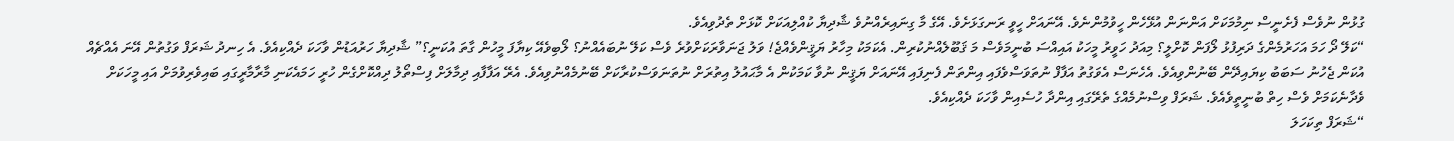ގުޅުން ނުވެސް ފެށެނީސް ނިމުމަކަށް އަންނަން އުޅޭހެން ހީވުމުންނެވެ. އޭނައަށް ހީވީ ރަނގަޅަށެވެ. އޭގެ މާ ގިނައިރެއްނުވެ ޝާދިޔާ ކުއްލިއަކަށް ކޮޅަށް ތެދުވިއެވެ.
“ކަލޭ ދޯ ހަމަ އަހަރުމެންގެ ދަރިފުޅު ލޯފަން ކޮށްލީ؟ މިއަދު ހަވީރު މީހަކު އައިއްސަ ބުނީމަވެސް މަ ޤަބޫލެއްނުކުރިން. އެކަމަކު މިހާރު ޔަޤީންވެއްޖެ! ވަލު ޖަނަވާރަކަށްވުރެ ވެސް ކަލޭ ނުބައެއްނު؟ ލޯބިވެއޭ ކިޔާފަ މީހުން ގާތަ އުކަނީ؟” ޝާދިޔާ ހަރުއަޑުން ވާހަކަ ދެއްކިއެވެ. އެ ހިނދު ޝަރަފް ވަގުތުން އޭނަ އެއްޗެއް އުކަން ޖެހުނު ސަބަބު ކިޔައިދޭން ބޭނުންވިއެވެ. އެހެނަސް އެވަގުތު އަފާފް ނުތަވަސްވެފައި އިންތަން ފެނިފައި އޭނައަށް ޔަޤީން ނުވާ ކަމަކުން އެ މާޙައުލު އިތުރަށް ނުތަނަވަސްކުރާކަށް ބޭނުމެއްނުވިއެވެ. އެރޭ އަފާފާއި ދިމާލަށް ފިސްތޯލު ދިއްކޮށްގެން ހުރީ ހަމައެކަނި މާރާމާރީގައި ބައިވެރިވުމަށް އައި މީހަކަށް ވެދާނެކަމަށް ވެސް ހިތް ބުނީތީވެއެވެ. ޝަރަފް ވިސްނުމެއްގެ ތެރޭގައި އިންދާ ހުސެއިން ވާހަކަ ދެއްކިއެވެ.
“ޝަރަފް ތިކަހަލަ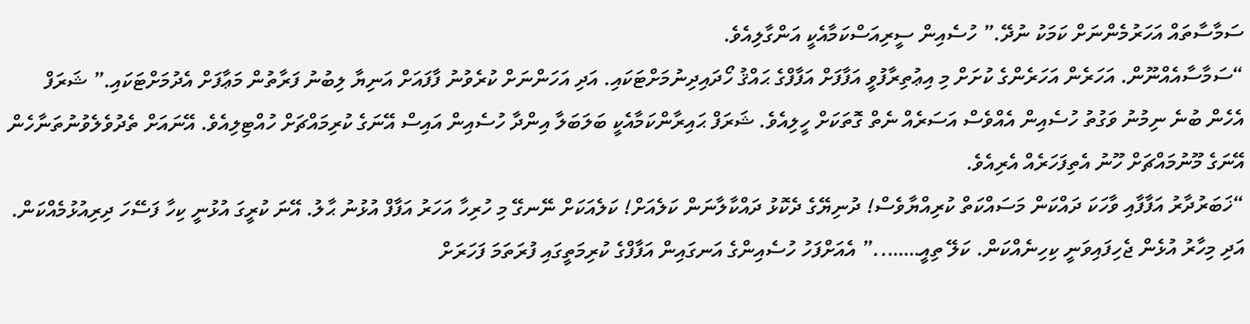ސަމާސާތައް އަހަރުމެންނަށް ކަމަކު ނުދޭ.” ހުސެއިން ސީރިއަސްކަމާއެކީ އަންގާލިއެވެ.
“ސަމާސާއެއްނޫން. އަހަރެން އަހަރެންގެ ކުށަށް މި އިޢުތިރާފުވީ އަފާފަށް އަފާފްގެ ޙައްޤު ހޯދައިދިނުމަށްޓަކައި. އަދި އަހަންނަށް ކުރެވުނު ފާފައަށް އަނިޔާ ލިބުނު ފަރާތުން މަޢާފަށް އެދުމަށްޓަކައި.” ޝަރަފް އެހެން ބުނެ ނިމުނު ވަގުތު ހުސެއިން އެއްވެސް އަސަރެއް ނެތް ގޮތަކަށް ހީލިއެވެ. ޝަރަފް ޙައިރާންކަމާއެކީ ބަލަބަލާ އިންދާ ހުސެއިން އައިސް އޭނަގެ ކުރިމައްޗަށް ހުއްޓިލިއެވެ. އޭނައަށް ތެދުވެލެވުނުތަނާހެން އޭނަގެ މޫނުމައްޗަށް ހޫނު އެތިފަހަރެއް އެރިއެވެ.
“ޚަބަރުދާރު އަފާފާއި ވާހަކަ ދައްކަން މަސައްކަތް ކުރިއްޔާވެސް! ދުނިޔޭގެ ދެކޮޅު ދައްކާލާނަން ކަލެއަށް! ކަލެއަކަށް ނޭނގޭ މި ހުރިހާ އަހަރު އަފާފް އުޅުނު ޙާލު. އޭނަ ކުރީގަ އުޅުނީ ކިހާ ފަސޭހަ ދިރިއުޅުމެއްކަން. އަދި މިހާރު އުޅެން ޖެހިފައިވަނީ ކިހިނެއްކަން. ކަލޭ ތިއީ……..” އެއަށްފަހު ހުސެއިންގެ އަނގައިން އަފާފްގެ ކުރިމަތީގައި ފުރަތަމަ ފަހަރަށް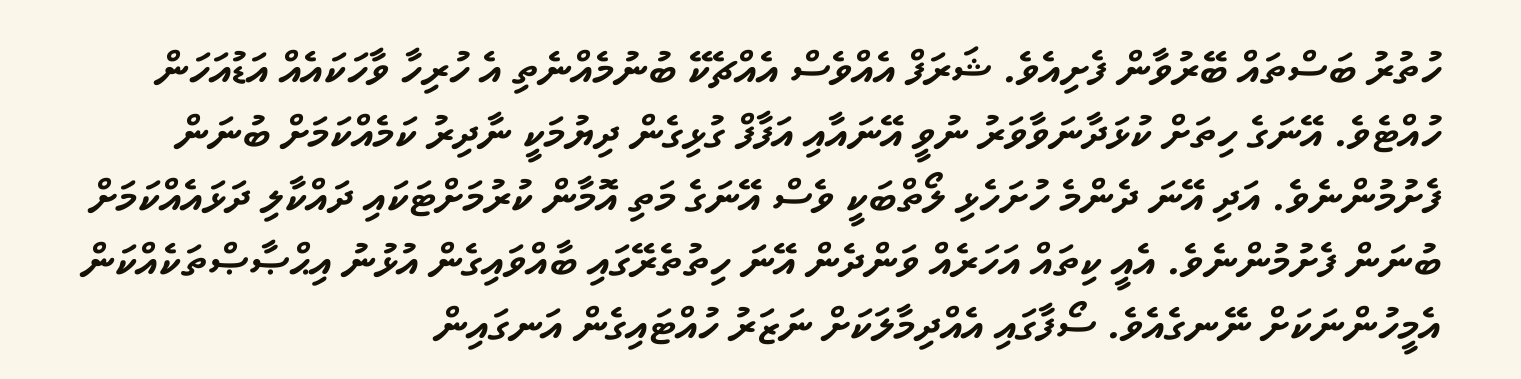ހުތުރު ބަސްތައް ބޭރުވާން ފެށިއެވެ. ޝަރަފް އެއްވެސް އެއްޗެކޭ ބުނުމެއްނެތި އެ ހުރިހާ ވާހަކައެއް އަޑުއަހަން ހުއްޓެވެ. އޭނަގެ ހިތަށް ކުޅަދާނަވާވަރު ނުވީ އޭނައާއި އަފާފް ގުޅިގެން ދިޔުމަކީ ނާދިރު ކަމެއްކަމަށް ބުނަން ފެށުމުންނެވެ. އަދި އޭނަ ދެންމެ ހުށަހެޅި ލޯތްބަކީ ވެސް އޭނަގެ މަތި އޮމާން ކުރުމަށްޓަކައި ދައްކާލި ދަޅައެއްކަމަށް ބުނަން ފެށުމުންނެވެ. އެއީ ކިތައް އަހަރެއް ވަންދެން އޭނަ ހިތުތެރޭގައި ބާއްވައިގެން އުޅުނު އިޙްޞާޞްތަކެއްކަން އެމީހުންނަކަށް ނޭނގެއެވެ. ސޯފާގައި އެއްދިމާލަކަށް ނަޒަރު ހުއްޓައިގެން އަނގައިން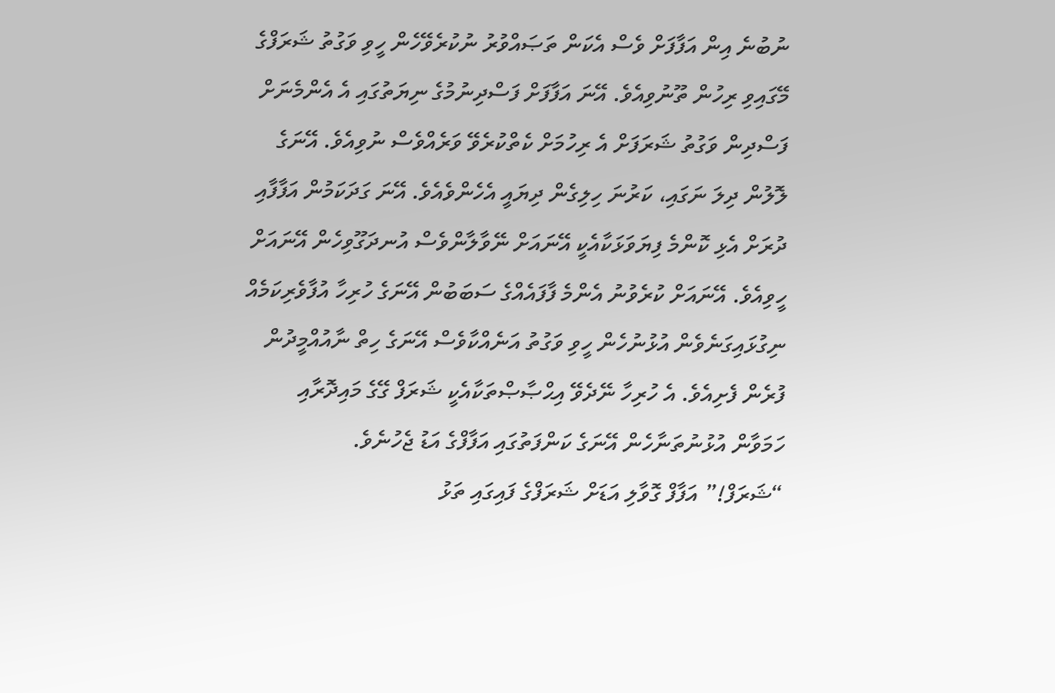ނުބުނެ އިން އަފާފަށް ވެސް އެކަން ތަޞައްވުރު ނުކުރެވޭހެން ހީވި ވަގުތު ޝަރަފްގެ މޭގައިވި ރިހުން ތޫނުވިއެވެ. އޭނަ އަފާފަށް ފަސްދިނުމުގެ ނިޔަތުގައި އެ އެންމެނަށް ފަސްދިން ވަގުތު ޝަރަފަށް އެ ރިހުމަށް ކެތްކުރެވޭ ވަރެއްވެސް ނުވިއެވެ. އޭނަގެ ލޮލުން ދިލަ ނަގައި، ކަރުނަ ހިލިގެން ދިޔައީ އެހެންވެއެވެ. އޭނަ ގަދަކަމުން އަފާފާއި ދުރަށް އެޅި ކޮންމެ ފިޔަވަޅަކާއެކީ އޭނައަށް ނޭވާލާންވެސް އުނދަގޫވިހެން އޭނައަށް ހީވިއެވެ. އޭނައަށް ކުރެވުނު އެންމެ ފާފައެއްގެ ސަބަބުން އޭނަގެ ހުރިހާ އުފާވެރިކަމެއް ނިގުޅައިގަނެވެން އުޅުނުހެން ހީވި ވަގުތު އަނެއްކާވެސް އޭނަގެ ހިތް ނާއުއްމީދުން ފުރެން ފެށިއެވެ. އެ ހުރިހާ ނޭދެވޭ އިޙްޞާޞްތަކާއެކީ ޝަރަފް ގޭގެ މައިދޮރާއި ހަމަވާން އުޅުނުތަނާހެން އޭނަގެ ކަންފަތުގައި އަފާފްގެ އަޑު ޖެހުނެވެ.
“ޝަރަފް!” އަފާފް ގޮވާލި އަޑަށް ޝަރަފްގެ ފައިގައި ތަޅު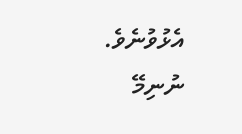އެޅުވުނެވެ.
ނުނިމޭ